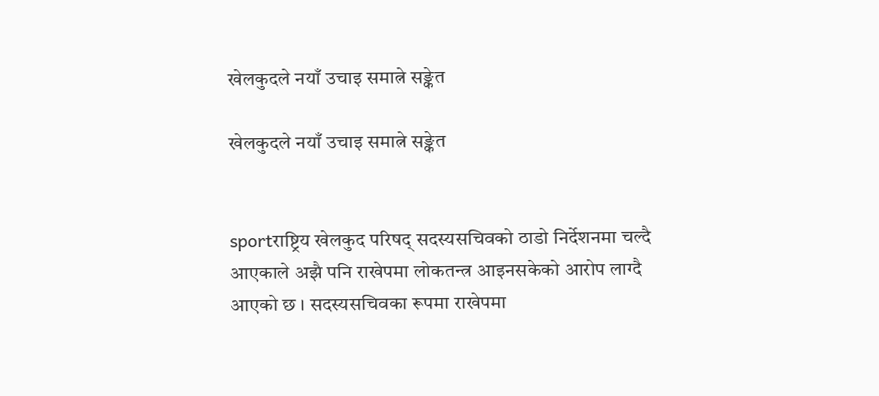खेलकुदले नयाँ उचाइ समात्ने सङ्केत

खेलकुदले नयाँ उचाइ समात्ने सङ्केत


sportराष्ट्रिय खेलकुद परिषद् सदस्यसचिवको ठाडो निर्देशनमा चल्दै आएकाले अझै पनि राखेपमा लोकतन्त्र आइनसकेको आरोप लाग्दै आएको छ । सदस्यसचिवका रूपमा राखेपमा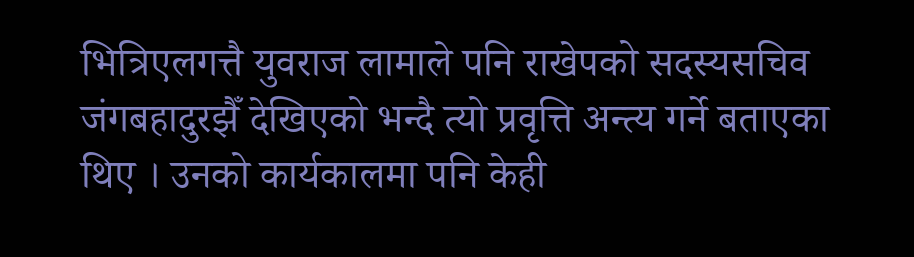भित्रिएलगत्तै युवराज लामाले पनि राखेपको सदस्यसचिव जंगबहादुरझैँ देखिएको भन्दै त्यो प्रवृत्ति अन्त्य गर्ने बताएका थिए । उनको कार्यकालमा पनि केही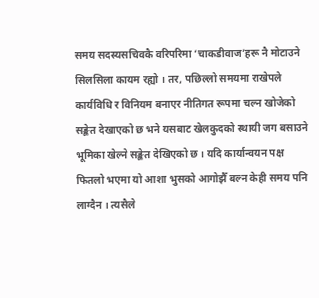समय सदस्यसचिवकै वरिपरिमा ‘चाकडीवाज’हरू नै मोटाउने सिलसिला कायम रह्यो । तर, पछिल्लो समयमा राखेपले कार्यविधि र विनियम बनाएर नीतिगत रूपमा चल्न खोजेको सङ्केत देखाएको छ भने यसबाट खेलकुदको स्थायी जग बसाउने भूमिका खेल्ने सङ्केत देखिएको छ । यदि कार्यान्वयन पक्ष फितलो भएमा यो आशा भुसको आगोझैँ बल्न केही समय पनि लाग्दैन । त्यसैले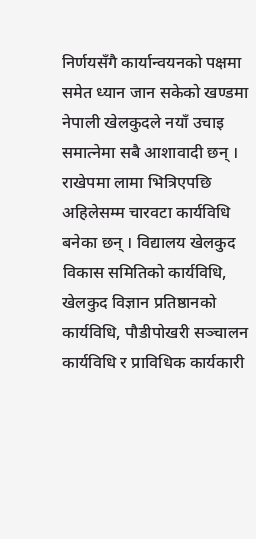निर्णयसँगै कार्यान्वयनको पक्षमा समेत ध्यान जान सकेको खण्डमा नेपाली खेलकुदले नयाँ उचाइ समात्नेमा सबै आशावादी छन् ।
राखेपमा लामा भित्रिएपछि अहिलेसम्म चारवटा कार्यविधि बनेका छन् । विद्यालय खेलकुद विकास समितिको कार्यविधि, खेलकुद विज्ञान प्रतिष्ठानको कार्यविधि, पौडीपोखरी सञ्चालन कार्यविधि र प्राविधिक कार्यकारी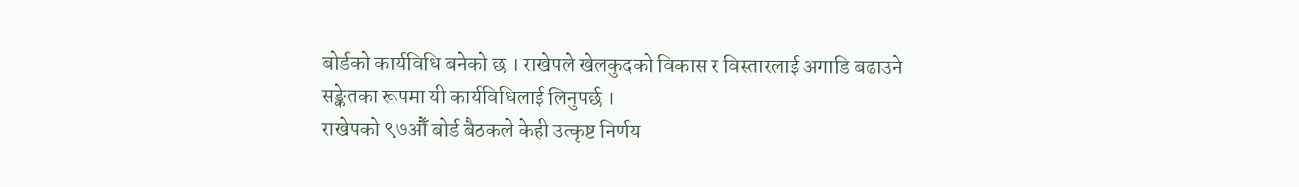बोर्डको कार्यविधि बनेको छ । राखेपले खेलकुदको विकास र विस्तारलाई अगाडि बढाउने सङ्केतका रूपमा यी कार्यविधिलाई लिनुपर्छ ।
राखेपको ९७औँ बोर्ड बैठकले केही उत्कृष्ट निर्णय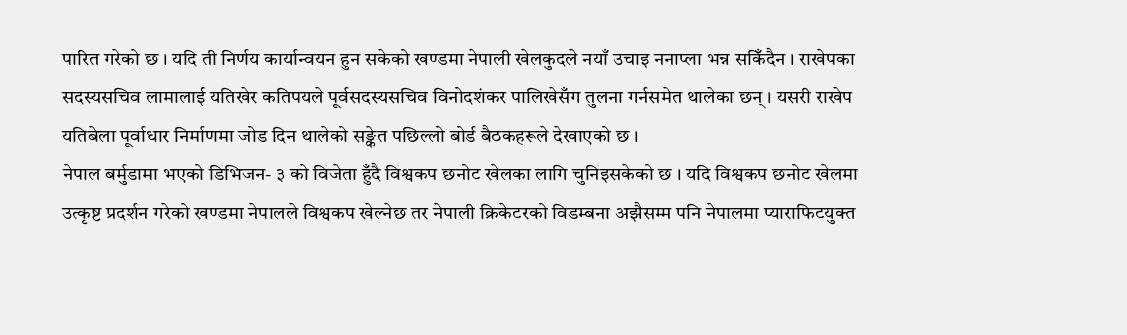पारित गरेको छ । यदि ती निर्णय कार्यान्वयन हुन सकेको खण्डमा नेपाली खेलकुदले नयाँ उचाइ ननाप्ला भन्न सकिँदैन । राखेपका सदस्यसचिव लामालाई यतिखेर कतिपयले पूर्वसदस्यसचिव विनोदशंकर पालिखेसँग तुलना गर्नसमेत थालेका छन् । यसरी राखेप यतिबेला पूर्वाधार निर्माणमा जोड दिन थालेको सङ्केत पछिल्लो बोर्ड बैठकहरूले देखाएको छ ।
नेपाल बर्मुडामा भएको डिभिजन- ३ को विजेता हुँदै विश्वकप छनोट खेलका लागि चुनिइसकेको छ । यदि विश्वकप छनोट खेलमा उत्कृष्ट प्रदर्शन गरेको खण्डमा नेपालले विश्वकप खेल्नेछ तर नेपाली क्रिकेटरको विडम्बना अझैसम्म पनि नेपालमा प्याराफिटयुक्त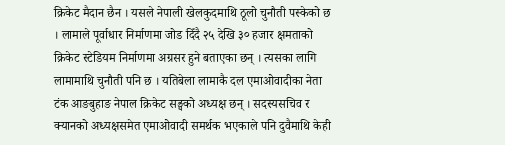क्रिकेट मैदान छैन । यसले नेपाली खेलकुदमाथि ठूलो चुनौती पस्केको छ । लामाले पूर्वाधार निर्माणमा जोड दिँदै २५ देखि ३० हजार क्षमताको क्रिकेट स्टेडियम निर्माणमा अग्रसर हुने बताएका छन् । त्यसका लागि लामामाथि चुनौती पनि छ । यतिबेला लामाकै दल एमाओवादीका नेता टंक आङबुहाङ नेपाल क्रिकेट सङ्घको अध्यक्ष छन् । सदस्यसचिव र क्यानको अध्यक्षसमेत एमाओवादी समर्थक भएकाले पनि दुवैमाथि केही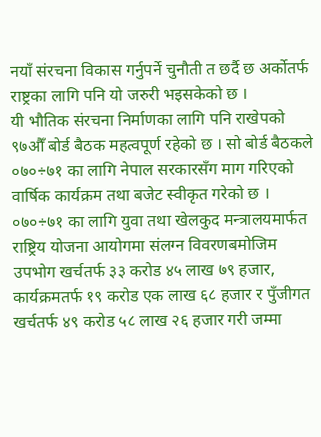नयाँ संरचना विकास गर्नुपर्ने चुनौती त छर्दै छ अर्कोतर्फ राष्ट्रका लागि पनि यो जरुरी भइसकेको छ ।
यी भौतिक संरचना निर्माणका लागि पनि राखेपको ९७औँ बोर्ड बैठक महत्वपूर्ण रहेको छ । सो बोर्ड बैठकले ०७०÷७१ का लागि नेपाल सरकारसँग माग गरिएको वार्षिक कार्यक्रम तथा बजेट स्वीकृत गरेको छ । ०७०÷७१ का लागि युवा तथा खेलकुद मन्त्रालयमार्फत राष्ट्रिय योजना आयोगमा संलग्न विवरणबमोजिम उपभोग खर्चतर्फ ३३ करोड ४५ लाख ७९ हजार, कार्यक्रमतर्फ १९ करोड एक लाख ६८ हजार र पुँजीगत खर्चतर्फ ४९ करोड ५८ लाख २६ हजार गरी जम्मा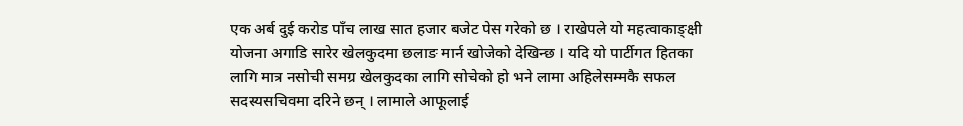एक अर्ब दुई करोड पाँच लाख सात हजार बजेट पेस गरेको छ । राखेपले यो महत्वाकाङ्क्षी योजना अगाडि सारेर खेलकुदमा छलाङ मार्न खोजेको देखिन्छ । यदि यो पार्टीगत हितका लागि मात्र नसोची समग्र खेलकुदका लागि सोचेको हो भने लामा अहिलेसम्मकै सफल सदस्यसचिवमा दरिने छन् । लामाले आफूलाई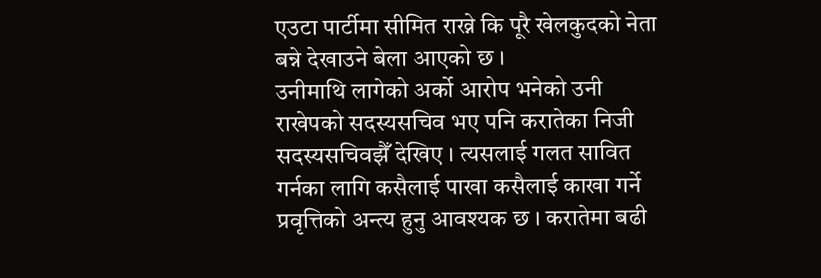एउटा पार्टीमा सीमित राख्ने कि पूरै खेलकुदको नेता बन्ने देखाउने बेला आएको छ ।
उनीमाथि लागेको अर्को आरोप भनेको उनी राखेपको सदस्यसचिव भए पनि करातेका निजी सदस्यसचिवझैँ देखिए । त्यसलाई गलत सावित गर्नका लागि कसैलाई पाखा कसैलाई काखा गर्ने प्रवृत्तिको अन्त्य हुनु आवश्यक छ । करातेमा बढी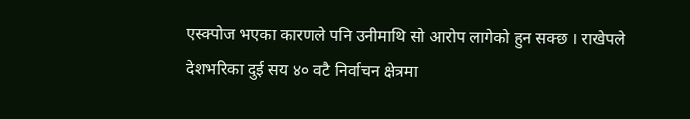एस्क्पोज भएका कारणले पनि उनीमाथि सो आरोप लागेको हुन सक्छ । राखेपले देशभरिका दुई सय ४० वटै निर्वाचन क्षेत्रमा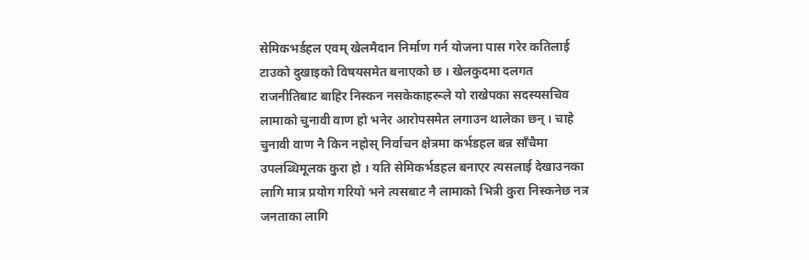सेमिकभर्डहल एवम् खेलमैदान निर्माण गर्न योजना पास गरेर कतिलाई टाउको दुखाइको विषयसमेत बनाएको छ । खेलकुदमा दलगत राजनीतिबाट बाहिर निस्कन नसकेकाहरूले यो राखेपका सदस्यसचिव लामाको चुनावी वाण हो भनेर आरोपसमेत लगाउन थालेका छन् । चाहे चुनावी वाण नै किन नहोस् निर्वाचन क्षेत्रमा कर्भडहल बन्न साँचैमा उपलब्धिमूलक कुरा हो । यति सेमिकर्भडहल बनाएर त्यसलाई देखाउनका लागि मात्र प्रयोग गरियो भने त्यसबाट नै लामाको भित्री कुरा निस्कनेछ नत्र जनताका लागि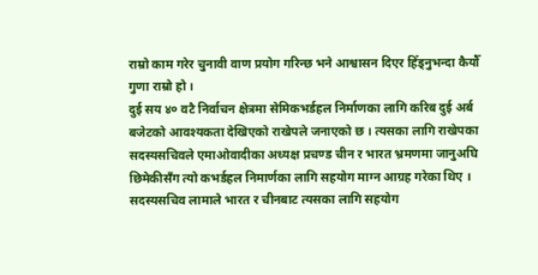राम्रो काम गरेर चुनावी वाण प्रयोग गरिन्छ भने आश्वासन दिएर हिँड्नुभन्दा कैयौँ गुणा राम्रो हो ।
दुई सय ४० वटै निर्वाचन क्षेत्रमा सेमिकभर्डहल निर्माणका लागि करिब दुई अर्ब बजेटको आवश्यकता देखिएको राखेपले जनाएको छ । त्यसका लागि राखेपका सदस्यसचिवले एमाओवादीका अध्यक्ष प्रचण्ड चीन र भारत भ्रमणमा जानुअघि छिमेकीसँग त्यो कभर्डहल निमार्णका लागि सहयोग माग्न आग्रह गरेका थिए । सदस्यसचिव लामाले भारत र चीनबाट त्यसका लागि सहयोग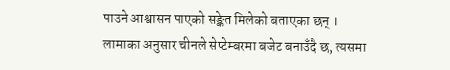पाउने आश्वासन पाएको सङ्केत मिलेको बताएका छन् । लामाका अनुसार चीनले सेप्टेम्बरमा बजेट बनाउँदै छ, त्यसमा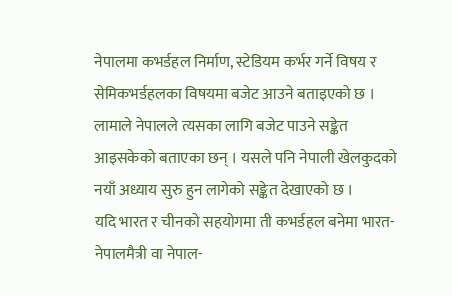नेपालमा कभर्डहल निर्माण, स्टेडियम कर्भर गर्ने विषय र सेमिकभर्डहलका विषयमा बजेट आउने बताइएको छ । लामाले नेपालले त्यसका लागि बजेट पाउने सङ्केत आइसकेको बताएका छन् । यसले पनि नेपाली खेलकुदको नयाँ अध्याय सुरु हुन लागेको सङ्केत देखाएको छ ।
यदि भारत र चीनको सहयोगमा ती कभर्डहल बनेमा भारत-नेपालमैत्री वा नेपाल-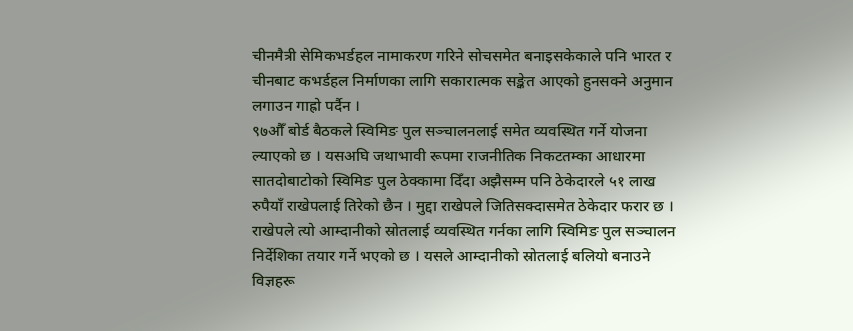चीनमैत्री सेमिकभर्डहल नामाकरण गरिने सोचसमेत बनाइसकेकाले पनि भारत र चीनबाट कभर्डहल निर्माणका लागि सकारात्मक सङ्केत आएको हुनसक्ने अनुमान लगाउन गाह्रो पर्दैन ।
९७औँ बोर्ड बैठकले स्विमिङ पुल सञ्चालनलाई समेत व्यवस्थित गर्ने योजना ल्याएको छ । यसअघि जथाभावी रूपमा राजनीतिक निकटतम्का आधारमा सातदोबाटोको स्विमिङ पुल ठेक्कामा दिँदा अझैसम्म पनि ठेकेदारले ५१ लाख रुपैयाँ राखेपलाई तिरेको छैन । मुद्दा राखेपले जितिसक्दासमेत ठेकेदार फरार छ । राखेपले त्यो आम्दानीको स्रोतलाई व्यवस्थित गर्नका लागि स्विमिङ पुल सञ्चालन निर्देशिका तयार गर्ने भएको छ । यसले आम्दानीको स्रोतलाई बलियो बनाउने विज्ञहरू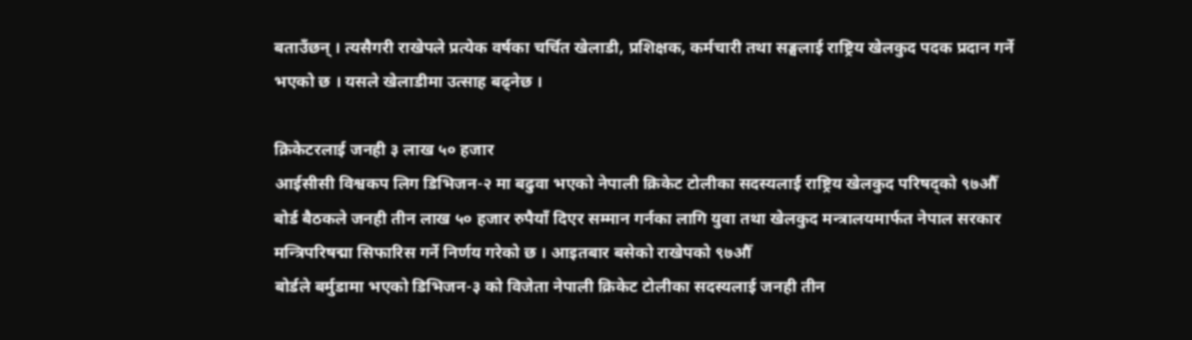बताउँछन् । त्यसैगरी राखेपले प्रत्येक वर्षका चर्चित खेलाडी, प्रशिक्षक, कर्मचारी तथा सङ्घलाई राष्ट्रिय खेलकुद पदक प्रदान गर्ने भएको छ । यसले खेलाडीमा उत्साह बढ्नेछ ।

क्रिकेटरलाई जनही ३ लाख ५० हजार
आईसीसी विश्वकप लिग डिभिजन-२ मा बढुवा भएको नेपाली क्रिकेट टोलीका सदस्यलार्ई राष्ट्रिय खेलकुद परिषद्को ९७औँ बोर्ड बैठकले जनही तीन लाख ५० हजार रुपैयाँ दिएर सम्मान गर्नका लागि युवा तथा खेलकुद मन्त्रालयमार्फत नेपाल सरकार मन्त्रिपरिषद्मा सिफारिस गर्ने निर्णय गरेको छ । आइतबार बसेको राखेपको ९७औँ
बोर्डले बर्मुडामा भएको डिभिजन-३ को विजेता नेपाली क्रिकेट टोलीका सदस्यलाई जनही तीन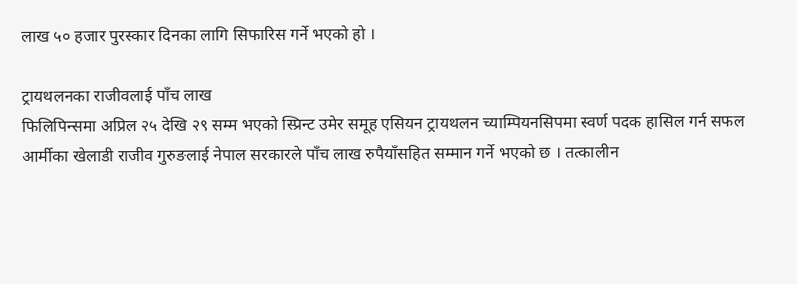लाख ५० हजार पुरस्कार दिनका लागि सिफारिस गर्ने भएको हो ।

ट्रायथलनका राजीवलाई पाँच लाख
फिलिपिन्समा अप्रिल २५ देखि २९ सम्म भएको स्प्रिन्ट उमेर समूह एसियन ट्रायथलन च्याम्पियनसिपमा स्वर्ण पदक हासिल गर्न सफल आर्मीका खेलाडी राजीव गुरुङलाई नेपाल सरकारले पाँच लाख रुपैयाँसहित सम्मान गर्ने भएको छ । तत्कालीन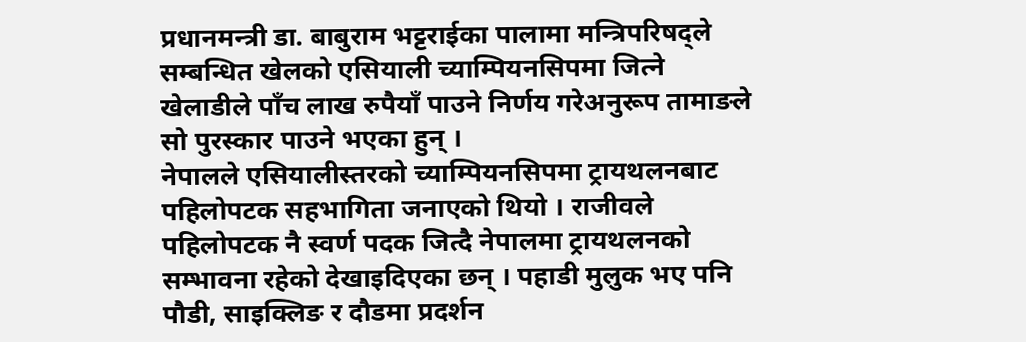प्रधानमन्त्री डा. बाबुराम भट्टराईका पालामा मन्त्रिपरिषद्ले सम्बन्धित खेलको एसियाली च्याम्पियनसिपमा जित्ने खेलाडीले पाँच लाख रुपैयाँ पाउने निर्णय गरेअनुरूप तामाङले सो पुरस्कार पाउने भएका हुन् ।
नेपालले एसियालीस्तरको च्याम्पियनसिपमा ट्रायथलनबाट पहिलोपटक सहभागिता जनाएको थियो । राजीवले पहिलोपटक नै स्वर्ण पदक जित्दै नेपालमा ट्रायथलनको सम्भावना रहेको देखाइदिएका छन् । पहाडी मुलुक भए पनि पौडी, साइक्लिङ र दौडमा प्रदर्शन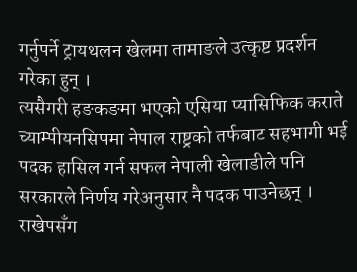गर्नुपर्ने ट्रायथलन खेलमा तामाङले उत्कृष्ट प्रदर्शन गरेका हुन् ।
त्यसैगरी हङकङमा भएको एसिया प्यासिफिक कराते च्याम्पीयनसिपमा नेपाल राष्ट्रको तर्फबाट सहभागी भई पदक हासिल गर्न सफल नेपाली खेलाडीले पनि सरकारले निर्णय गरेअनुसार नै पदक पाउनेछन् । राखेपसँग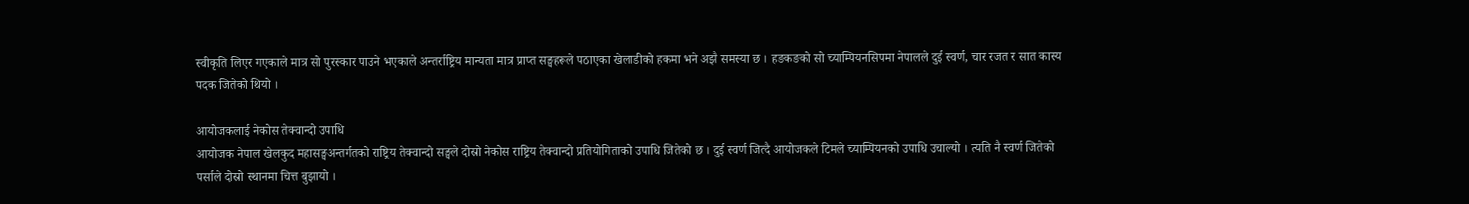स्वीकृति लिएर गएकाले मात्र सो पुरस्कार पाउने भएकाले अन्तर्राष्ट्रिय मान्यता मात्र प्राप्त सङ्घहरूले पठाएका खेलाडीको हकमा भने अझै समस्या छ । हङकङको सो च्याम्पियनसिपमा नेपालले दुई स्वर्ण, चार रजत र सात कास्य पदक जितेको थियो ।

आयोजकलाई नेकोस तेक्वान्दो उपाधि
आयोजक नेपाल खेलकुद महासङ्घअन्तर्गतको राष्ट्रिय तेक्वान्दो सङ्घले दोस्रो नेकोस राष्ट्रिय तेक्वान्दो प्रतियोगिताको उपाधि जितेको छ । दुई स्वर्ण जित्दै आयोजकले टिमले च्याम्पियनको उपाधि उचाल्यो । त्यति नै स्वर्ण जितेको पर्साले दोस्रो स्थानमा चित्त बुझायो ।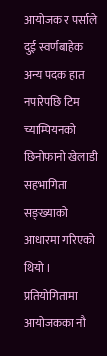आयोजक र पर्साले दुई स्वर्णबाहेक अन्य पदक हात नपारेपछि टिम च्याम्पियनको छिनोफानो खेलाडी सहभागिता सङ्ख्याको आधारमा गरिएको थियो । प्रतियोगितामा आयोजकका नौ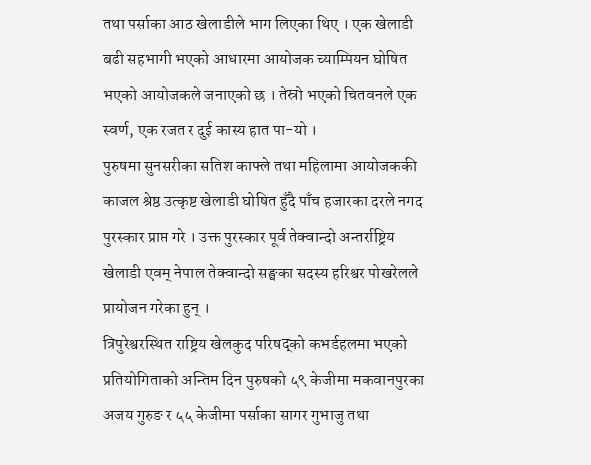तथा पर्साका आठ खेलाडीले भाग लिएका थिए । एक खेलाडी बढी सहभागी भएको आधारमा आयोजक च्याम्पियन घोषित भएको आयोजकले जनाएको छ । तेस्रो भएको चितवनले एक स्वर्ण, एक रजत र दुई कास्य हात पा-यो ।
पुरुषमा सुनसरीका सतिश काफ्ले तथा महिलामा आयोजककी काजल श्रेष्ठ उत्कृष्ट खेलाडी घोषित हुँदै पाँच हजारका दरले नगद पुरस्कार प्राप्त गरे । उक्त पुरस्कार पूर्व तेक्वान्दो अन्तर्राष्ट्रिय खेलाडी एवम् नेपाल तेक्वान्दो सङ्घका सदस्य हरिश्वर पोखरेलले प्रायोजन गरेका हुन् ।
त्रिपुरेश्वरस्थित राष्ट्रिय खेलकुद परिषद्को कभर्डहलमा भएको प्रतियोगिताको अन्तिम दिन पुरुषको ५९ केजीमा मकवानपुरका अजय गुरुङ र ५५ केजीमा पर्साका सागर गुभाजु तथा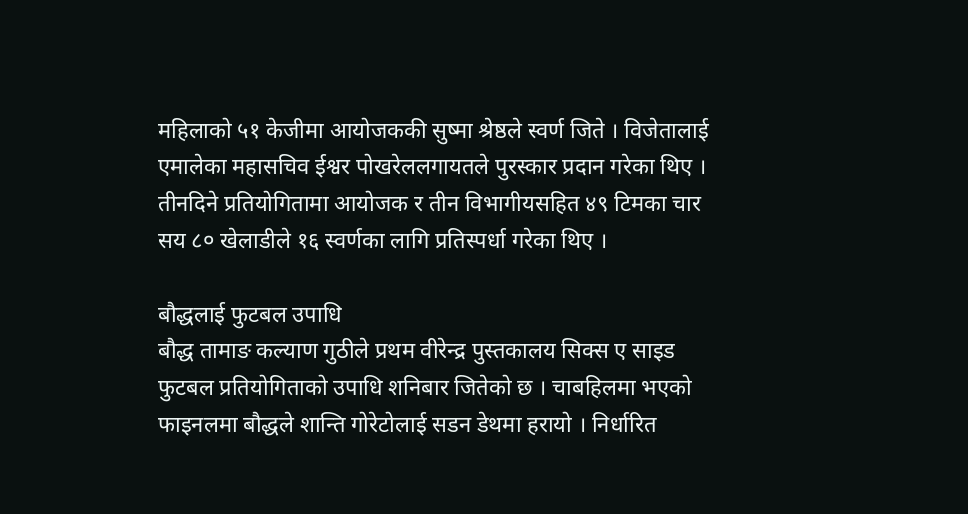महिलाको ५१ केजीमा आयोजककी सुष्मा श्रेष्ठले स्वर्ण जिते । विजेतालाई एमालेका महासचिव ईश्वर पोखरेललगायतले पुरस्कार प्रदान गरेका थिए । तीनदिने प्रतियोगितामा आयोजक र तीन विभागीयसहित ४९ टिमका चार सय ८० खेलाडीले १६ स्वर्णका लागि प्रतिस्पर्धा गरेका थिए ।

बौद्धलाई फुटबल उपाधि
बौद्ध तामाङ कल्याण गुठीले प्रथम वीरेन्द्र पुस्तकालय सिक्स ए साइड फुटबल प्रतियोगिताको उपाधि शनिबार जितेको छ । चाबहिलमा भएको फाइनलमा बौद्धले शान्ति गोरेटोलाई सडन डेथमा हरायो । निर्धारित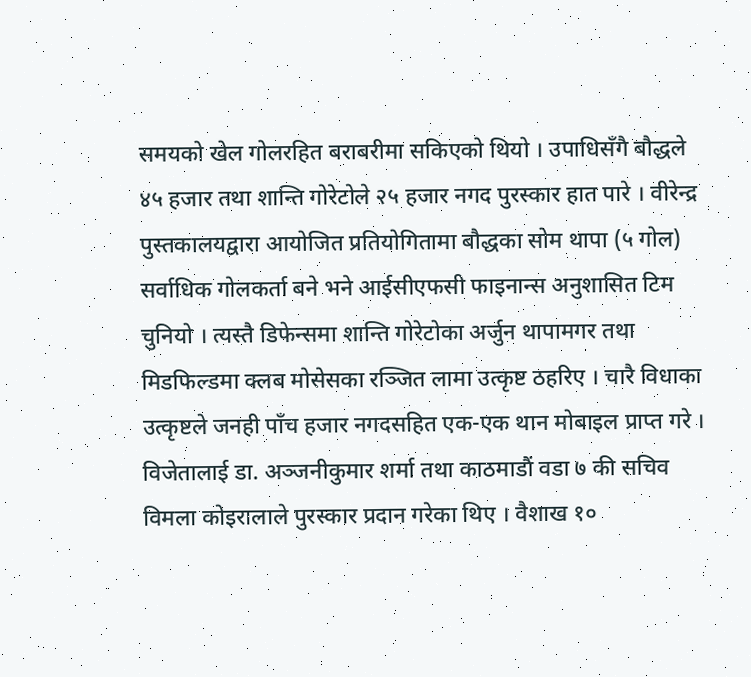समयको खेल गोलरहित बराबरीमा सकिएको थियो । उपाधिसँगै बौद्धले ४५ हजार तथा शान्ति गोरेटोले २५ हजार नगद पुरस्कार हात पारे । वीरेन्द्र पुस्तकालयद्वारा आयोजित प्रतियोगितामा बौद्धका सोम थापा (५ गोल) सर्वाधिक गोलकर्ता बने भने आईसीएफसी फाइनान्स अनुशासित टिम चुनियो । त्यस्तै डिफेन्समा शान्ति गोरेटोका अर्जुन थापामगर तथा मिडफिल्डमा क्लब मोसेसका रञ्जित लामा उत्कृष्ट ठहरिए । चारै विधाका उत्कृष्टले जनही पाँच हजार नगदसहित एक-एक थान मोबाइल प्राप्त गरे । विजेतालाई डा. अञ्जनीकुमार शर्मा तथा काठमाडौं वडा ७ की सचिव विमला कोइरालाले पुरस्कार प्रदान गरेका थिए । वैशाख १०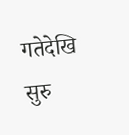गतेदेखि सुरु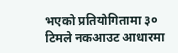भएको प्रतियोगितामा ३० टिमले नकआउट आधारमा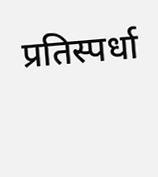प्रतिस्पर्धा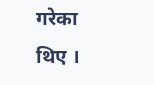गरेका थिए ।